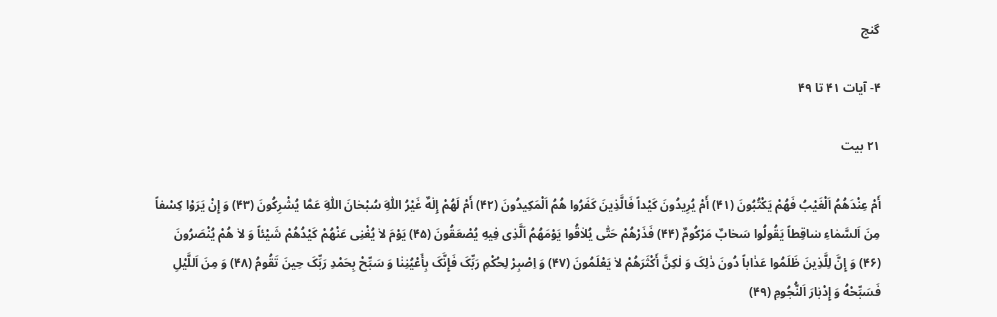گنج

۴- آیات ۴۱ تا ۴۹

۲۱ بیت

أَمْ عِنْدَهُمُ اَلْغَیْبُ فَهُمْ یَکْتُبُونَ (۴۱) أَمْ یُرِیدُونَ کَیْداً فَالَّذِینَ کَفَرُوا هُمُ اَلْمَکِیدُونَ (۴۲) أَمْ لَهُمْ إِلٰهٌ غَیْرُ اَللّٰهِ سُبْحٰانَ اَللّٰهِ عَمّٰا یُشْرِکُونَ (۴۳) وَ إِنْ یَرَوْا کِسْفاً مِنَ اَلسَّمٰاءِ سٰاقِطاً یَقُولُوا سَحٰابٌ مَرْکُومٌ (۴۴) فَذَرْهُمْ حَتّٰی یُلاٰقُوا یَوْمَهُمُ اَلَّذِی فِیهِ یُصْعَقُونَ (۴۵) یَوْمَ لاٰ یُغْنِی عَنْهُمْ کَیْدُهُمْ شَیْئاً وَ لاٰ هُمْ یُنْصَرُونَ (۴۶) وَ إِنَّ لِلَّذِینَ ظَلَمُوا عَذٰاباً دُونَ ذٰلِکَ وَ لٰکِنَّ أَکْثَرَهُمْ لاٰ یَعْلَمُونَ (۴۷) وَ اِصْبِرْ لِحُکْمِ رَبِّکَ فَإِنَّکَ بِأَعْیُنِنٰا وَ سَبِّحْ بِحَمْدِ رَبِّکَ حِینَ تَقُومُ (۴۸) وَ مِنَ اَللَّیْلِ فَسَبِّحْهُ وَ إِدْبٰارَ اَلنُّجُومِ (۴۹)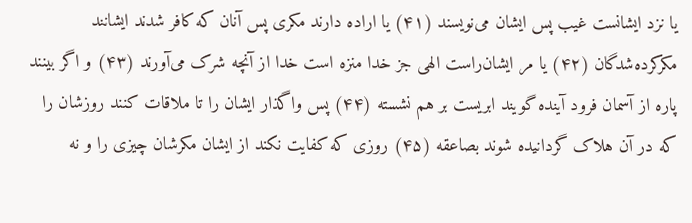یا نزد ایشانست غیب پس ایشان می‌نویسند (۴۱) یا اراده دارند مکری پس آنان که کافر شدند ایشانند مکرکرده‌شدگان (۴۲) یا مر ایشان‌راست الهی جز خدا منزه است خدا از آنچه شرک می‌آورند (۴۳) و اگر بینند پاره از آسمان فرود آینده گویند ابریست بر هم نشسته (۴۴) پس واگذار ایشان را تا ملاقات کنند روزشان را که در آن هلاک گردانیده شوند بصاعقه (۴۵) روزی که کفایت نکند از ایشان مکرشان چیزی را و نه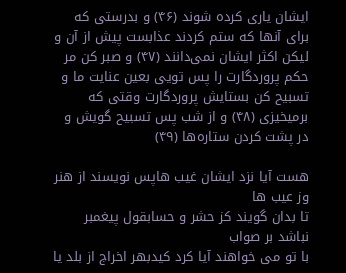ایشان یاری کرده شوند (۴۶) و بدرستی که برای آنها که ستم کردند عذابست پیش از آن و لیکن اکثر ایشان نمی‌دانند (۴۷) و صبر کن مر حکم پروردگارت را پس تویی بعین عنایت ما و تسبیح کن بستایش پروردگارت وقتی که برمیخیزی (۴۸) و از شب پس تسبیح گویش و در پشت کردن ستاره‌ها (۴۹)

هست آیا نزد ایشان غیب هاپس نویسند از هنر وز عیب ها
تا بدان گویند کز حشر و حسابقول پیغمبر نباشد بر صواب
با تو می خواهند آیا کرد کیدبهر اخراج از بلد یا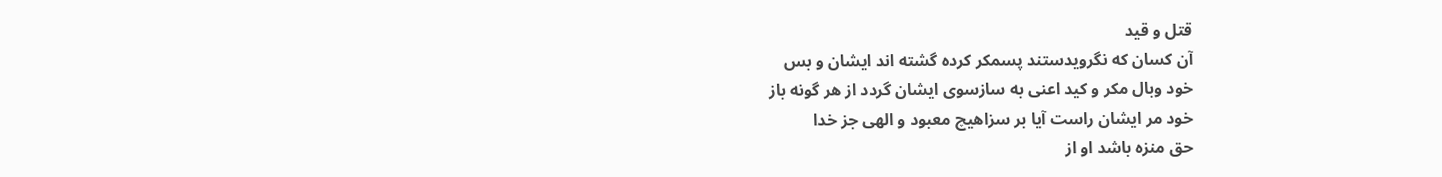قتل و قید
آن کسان که نگرویدستند پسمکر کرده گشته اند ایشان و بس
خود وبال مکر و کید اعنی به سازسوی ایشان گردد از هر گونه باز
خود مر ایشان راست آیا بر سزاهیچ معبود و الهی جز خدا
حق منزه باشد او از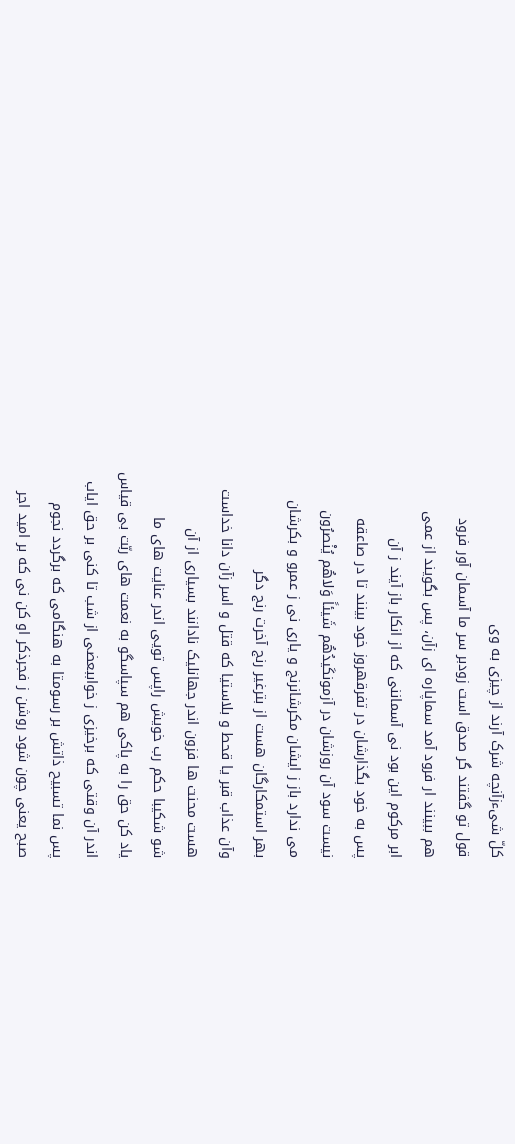کلّ شیءزآنچه شرک آرند از چیزی به وی
قول تو گفتند گر صدق است زودبر سر ما آسمان آور فرود
هم ببینند ار فرود آمد سماپاره ای زآن، پس بگویند از عمی
ابر مرکوم این بود نی آسماننی که از انکار باز آیند ز آن
پس به خود بگذارشان در تفرقهروز خود بینند تا در صاعقه
نیست سود آن روزشان در آزمونکَیدُهُم شَیئاً وَلاهُم یُنْصرُون
می ندارد باز ز ایشان مکرشانرنج و یاری نی ز عمرو و بکرشان
بهر استمکارگان هست از بترغیر رنج آخرت رنج دگر
وآن عذاب قبر یا قحط و بلاستیا که قتل و اسر زآن دانا خداست
هست محنت ها فزون اندر جهانلیک نادانند بسیاری از آن
شو شکیبا حکم رب خویش راپس تویی اندر عنایت های ما
یاد کن حق را به پاکی هم سپاسگو به نعمت های ربّت بی قیاس
اندر آن وقتی که برخیزی ز خواببعضی از شب تا کنی بر حق ایاب
پس نما تسبیح ذاتش بر رسومتا به هنگامی که برگردد نجوم
صبح یعنی چون شود روشن ز فجرذکر او کن نی که بر امید اجر